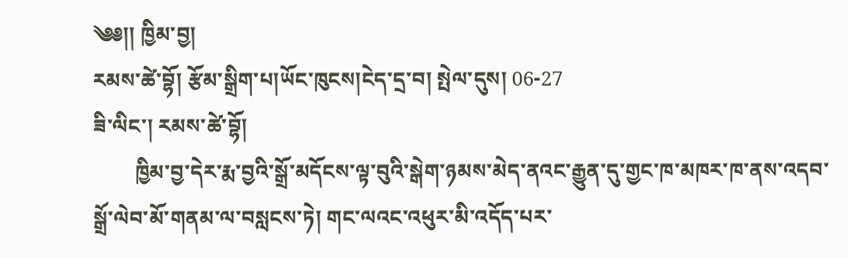༄༅།། ཁྱིམ་བྱ།
རམས་ཚེ་བྷོ། རྩོམ་སྒྲིག་པ།ཡོང་ཁུངས།ངེད་དྲ་བ། སྤེལ་དུས། 06-27
ཟི་ལིང་། རམས་ཚེ་བྷོ།
        ཁྱིམ་བྱ་དེར་རྨ་བྱའི་སྒྲོ་མདོངས་ལྟ་བུའི་སྒེག་ཉམས་མེད་ནའང་རྒྱུན་དུ་གྱང་ཁ་མཁར་ཁ་ནས་འདབ་སྒྲོ་ལེབ་མོ་གནམ་ལ་བསླངས་ཏེ། གང་ལའང་འཕུར་མི་འདོད་པར་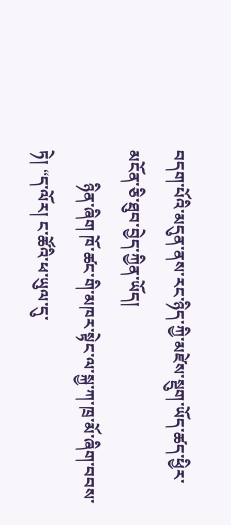བདག་པོའི་མདུན་ནས་རང་ཉིད་ཀྱི་མཛེས་སྡུག་ཡོད་ཚད་ཕྱིར་མངོན་ཅི་ཐུབ་བྱེད་ཀྱིན་ཡོད།
        ཉིན་ཞིག ཁོ་ཚང་གི་མཁར་སྟེང་ལ་སྐྱ་ཀ་ཁྲ་མོ་ཞིག་བབས་ཏེ། “ད་ལོར། ང་ཚོའི་ཕ་ཡུལ་དུ་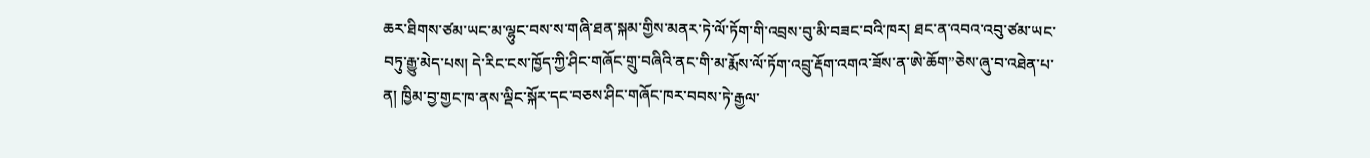ཆར་ཐིགས་ཙམ་ཡང་མ་ལྷུང་བས་ས་གཞི་ཐན་སྐམ་གྱིས་མནར་ཏེ་ལོ་ཏོག་གི་འབྲས་བུ་མི་བཟང་བའི་ཁར། ཐང་ན་འབའ་འབུ་ཙམ་ཡང་བཏུ་རྒྱུ་མེད་པས། དེ་རིང་ངས་ཁྱོད་ཀྱི་ཤིང་གཞོང་གྲུ་བཞིའི་ནང་གི་མ་རྨོས་ལོ་ཏོག་འབྲུ་རྡོག་འགའ་ཟོས་ན་ཨེ་ཆོག”ཅེས་ཞུ་བ་འཐེན་པ་ན། ཁྱིམ་བྱ་གྱང་ཁ་ནས་ལྡིང་སྐོར་དང་བཅས་ཤིང་གཞོང་ཁར་བབས་ཏེ་རྒྱལ་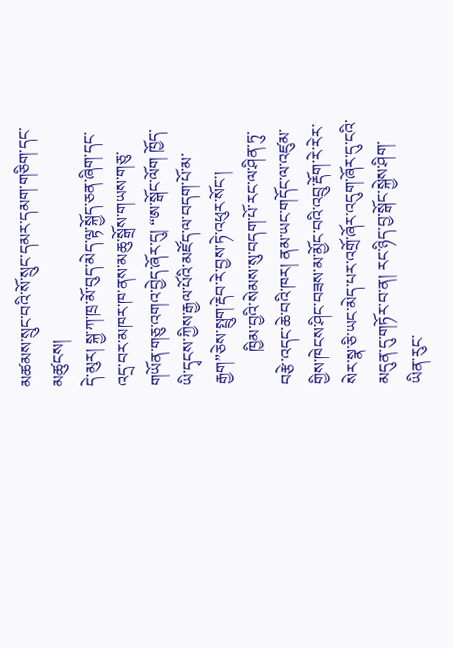མཚམས་སྲུང་བའི་སོ་སྲུང་དམར་དམག་གཅིག་དང་མཚུངས།
དེ་མུར། སྐྱ་ཀ་ཁྲ་མོ་བུད་མེད་ལྟ་སྐྱོད་ཅན་ཞིག་དང་འདྲ་བར་མཁར་ཁ་ནས་མཆུ་སྒྲོས་གཡས་གཅུ་གཡོན་གཅུ་འགའ་བྱེད་ཞོར་དུ། “ཨ་སྒོང་ལོག ཁྱོད་ཡི་དྭངས་ཀྱིས་རྒྱལ་པོའི་མཛོད་ལ་བདག་པོ་མ་རྒྱག”ཅེས་སྤྲུག་རྡེབ་རེ་བྱས་ཏེ་འཕུར་སོང་།
        ཁྱིམ་བྱའི་སེམས་སུ་བདག་པོ་རང་ལ་ཤིན་ཏུ་བརྩེ་འདང་ཆེ་བའི་ཁར། ནམ་ཡང་གདོང་ལ་འཛུམ་གྱིས་ཁེངས་ཤིང་བཟས་མ་མྱོང་བའི་འབྲུ་རྡོག་རེ་རེར་སེར་སྣ་ཅི་ཡང་མེད་པར་འགྲོ་ཞོར་འདུག་ཞོར་དུ་ངའི་མདུན་དུ་གཏོར་བ་ན། རང་ཉིད་བྱ་སྒོང་སྐྱེས་ཤིག་ཡིན་རུང་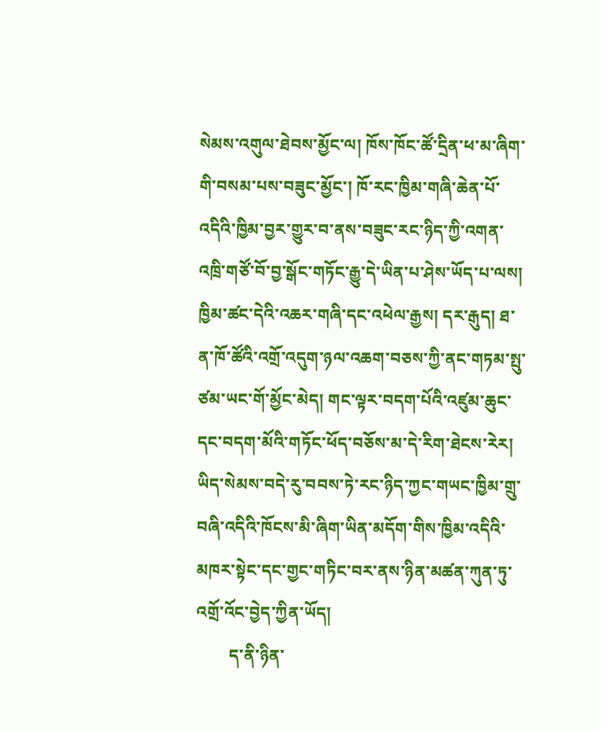སེམས་འགུལ་ཐེབས་མྱོང་ལ། ཁོས་ཁོང་ཚོ་དྲིན་ཕ་མ་ཞིག་གི་བསམ་པས་བཟུང་མྱོང་། ཁོ་རང་ཁྱིམ་གཞི་ཆེན་པོ་འདིའི་ཁྱིམ་བྱར་གྱུར་བ་ནས་བཟུང་རང་ཉིད་ཀྱི་འགན་འཁྲི་གཙོ་བོ་བྱ་སྒོང་གཏོང་རྒྱུ་དེ་ཡིན་པ་ཤེས་ཡོད་པ་ལས། ཁྱིམ་ཚང་དེའི་འཆར་གཞི་དང་འཕེལ་རྒྱས། དར་རྒུད། ཐ་ན་ཁོ་ཚོའི་འགྲོ་འདུག་ཉལ་འཆག་བཅས་ཀྱི་ནང་གཏམ་སྤུ་ཙམ་ཡང་གོ་མྱོང་མེད། གང་ལྟར་བདག་པོའི་འཛུམ་ཆུང་དང་བདག་མོའི་གཏོང་ཕོད་བཅོས་མ་དེ་རིག་ཐེངས་རེར། ཡིད་སེམས་བདེ་རུ་བབས་ཏེ་རང་ཉིད་ཀྱང་གཡང་ཁྱིམ་གྲུ་བཞི་འདིའི་ཁོངས་མི་ཞིག་ཡིན་མདོག་གིས་ཁྱིམ་འདིའི་མཁར་སྟེང་དང་གྱང་གཏིང་བར་ནས་ཉིན་མཚན་ཀུན་ཏུ་འགྲོ་འོང་བྱེད་ཀྱིན་ཡོད།
        ད་ནི་ཉིན་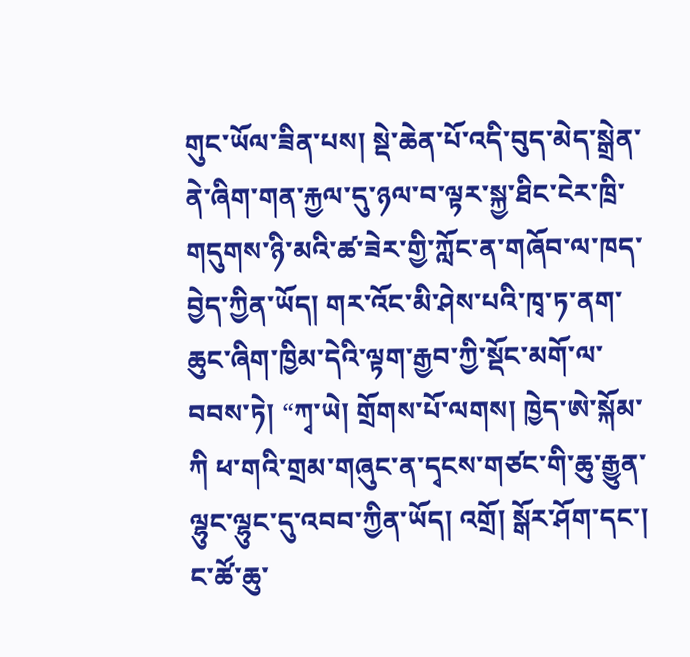གུང་ཡོལ་ཟིན་པས། སྡེ་ཆེན་པོ་འདི་བུད་མེད་སྒྲེན་ནེ་ཞིག་གན་རྐྱལ་དུ་ཉལ་བ་ལྟར་སྐྱ་ཐིང་ངེར་ཁྲི་གདུགས་ཉི་མའི་ཚ་ཟེར་གྱི་ཀློང་ན་གཞོབ་ལ་ཁད་བྱེད་ཀྱིན་ཡོད། གར་འོང་མི་ཤེས་པའི་ཁྭ་ཏ་ནག་ཆུང་ཞིག་ཁྱིམ་དེའི་ལྟག་རྒྱབ་ཀྱི་སྡོང་མགོ་ལ་བབས་ཏེ། “ཀྭ་ཡེ། གྲོགས་པོ་ལགས། ཁྱེད་ཨེ་སྐོམ་ཀི ཕ་གའི་གྲམ་གཞུང་ན་དྭངས་གཙང་གི་ཆུ་རྒྱུན་ལྷུང་ལྷུང་དུ་འབབ་ཀྱིན་ཡོད། འགྲོ། སྒོར་ཤོག་དང་། ང་ཚོ་ཆུ་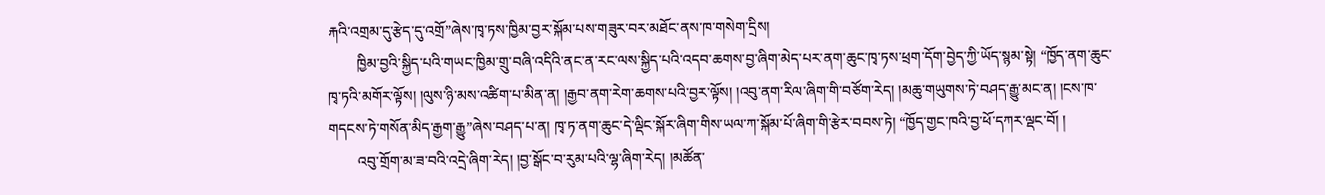རྐའི་འགྲམ་དུ་རྩེད་དུ་འགྲོ”ཞེས་ཁྭ་ཏས་ཁྱིམ་བྱར་སྐོམ་པས་གཟུར་བར་མཐོང་ནས་ཁ་གསེག་དྲིས།
        ཁྱིམ་བྱའི་སྐྱིད་པའི་གཡང་ཁྱིམ་གྲུ་བཞི་འདིའི་ནང་ན་རང་ལས་སྐྱིད་པའི་འདབ་ཆགས་བྱ་ཞིག་མེད་པར་ནག་ཆུང་ཁྭ་ཏས་ཕྲག་དོག་བྱེད་ཀྱི་ཡོད་སྙམ་སྟེ། “ཁྱོད་ནག་ཆུང་ཁྭ་ཏའི་མགོར་ལྟོས། །ལུས་ཉི་མས་འཚིག་པ་མིན་ན། །རྒྱབ་ནག་རེག་ཆགས་པའི་བྱར་ལྟོས། །འབུ་ནག་རིལ་ཞིག་གི་བཙོག་རེད། །མཆུ་གཡུགས་ཏེ་བཤད་རྒྱུ་མང་ན། །ངས་ཁ་གདངས་ཏེ་གསོན་མིད་རྒྱག་རྒྱུ”ཞེས་བཤད་པ་ན། ཁྭ་ཏ་ནག་ཆུང་དེ་ལྡིང་སྐོར་ཞིག་གིས་ཡལ་ཀ་སྐོམ་པོ་ཞིག་གི་རྩེར་བབས་ཏེ། “ཁྱོད་གྱང་ཁའི་བྱ་ཕོ་དཀར་ལྡང་བོ། །
        འབུ་གྲོག་མ་ཟ་བའི་འདྲེ་ཞིག་རེད། །བྱ་སྒོང་བ་རུམ་པའི་ལྷ་ཞིག་རེད། །མཚོན་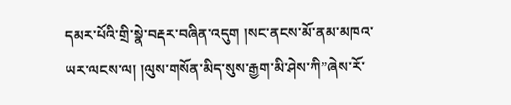དམར་པོའི་གྲི་སྣེ་བརྡར་བཞིན་འདུག །སང་ནངས་མོ་ནམ་མཁའ་ཡར་ལངས་ལ། །ལུས་གསོན་མིད་སུས་རྒྱག་མི་ཤེས་ཀི”ཞེས་རོ་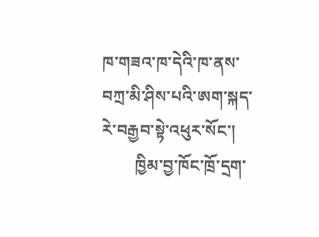ཁ་གཟའ་ཁ་དེའི་ཁ་ནས་བཀྲ་མི་ཤིས་པའི་ཨག་སྐད་རེ་བརྒྱབ་སྟེ་འཕུར་སོང་།
        ཁྱིམ་བྱ་ཁོང་ཁྲོ་དྲག་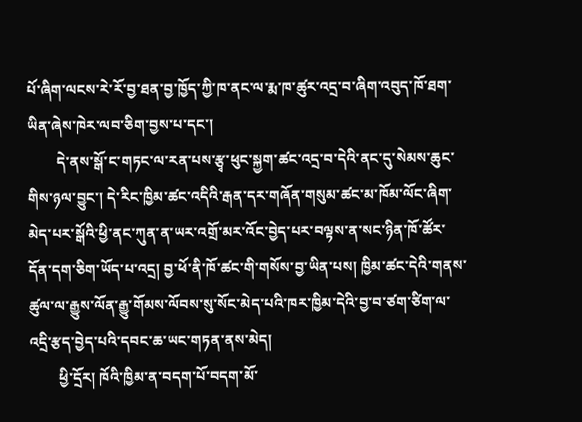པོ་ཞིག་ལངས་རེ་རོ་བྱ་ཐན་བྱ་ཁྱོད་ཀྱི་ཁ་ནང་ལ་རྨ་ཁ་ཚུར་འདྲ་བ་ཞིག་འབུད་ཁོ་ཐག་ཡིན་ཞེས་ཁེར་ལབ་ཅིག་བྱས་པ་དང་།
        དེ་ནས་སྒོ་ང་གཏང་ལ་རན་པས་རྩྭ་ཕུང་སྐྱག་ཚང་འདྲ་བ་དེའི་ནང་དུ་སེམས་ཆུང་གིས་ཉལ་བྱུང་། དེ་རིང་ཁྱིམ་ཚང་འདིའི་རྒན་དར་གཞོན་གསུམ་ཚང་མ་ཁོམ་ལོང་ཞིག་མེད་པར་སྒོའི་ཕྱི་ནང་ཀུན་ན་ཡར་འགྲོ་མར་འོང་བྱེད་པར་བལྟས་ན་སང་ཉིན་ཁོ་ཚོར་དོན་དག་ཅིག་ཡོད་པ་འདྲ། བྱ་ཕོ་ནི་ཁོ་ཚང་གི་གསོས་བྱ་ཡིན་པས། ཁྱིམ་ཚང་དེའི་གནས་ཚུལ་ལ་རྒྱུས་ལོན་རྒྱུ་གོམས་ལོབས་སུ་སོང་མེད་པའི་ཁར་ཁྱིམ་དེའི་བྱ་བ་ཙག་ཙིག་ལ་འདྲི་རྩད་བྱེད་པའི་དབང་ཆ་ཡང་གཏན་ནས་མེད།
        ཕྱི་དྲོར། ཁོའི་ཁྱིམ་ན་བདག་པོ་བདག་མོ་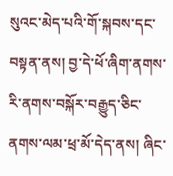སུའང་མེད་པའི་གོ་སྐབས་དང་བསྟན་ནས། བྱ་དེ་ཕོ་ཞིག་ནགས་རི་ནགས་བསྐོར་བརྒྱུད་ཅིང་ནགས་ལམ་ཕྲ་མོ་དེད་ནས། ཞིང་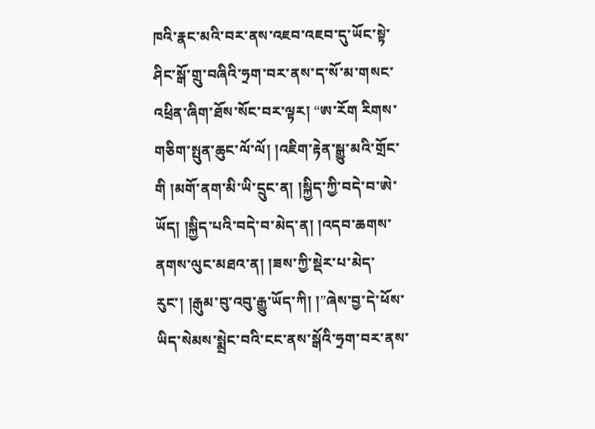ཁའི་རྣང་མའི་བར་ནས་འཇབ་འཇབ་དུ་ཡོང་སྟེ་ཤིང་སྒོ་གྲུ་བཞིའི་ཧྲག་བར་ནས་ད་སོ་མ་གསང་འཕྲིན་ཞིག་ཐོས་སོང་བར་ལྟར། “ཨ་རོག རིགས་གཅིག་སྤུན་ཆུང་ལོ་ལོ། །འཇིག་རྟེན་སྒྱུ་མའི་གྲོང་གི །མགོ་ནག་མི་ཡི་དྲུང་ན། །སྐྱིད་ཀྱི་བདེ་བ་ཨེ་ཡོད། །སྐྱིད་པའི་བདེ་བ་མེད་ན། །འདབ་ཆགས་ནགས་ལུང་མཐའ་ན། །ཟས་ཀྱི་སྡེར་པ་མེད་རུང་། །རྒུམ་བུ་འབུ་རྒྱུ་ཡོད་ཀི། །”ཞེས་བྱ་དེ་ཕོས་ཡིད་སེམས་སྨྲེང་བའི་ངང་ནས་སྒོའི་ཧྲག་བར་ནས་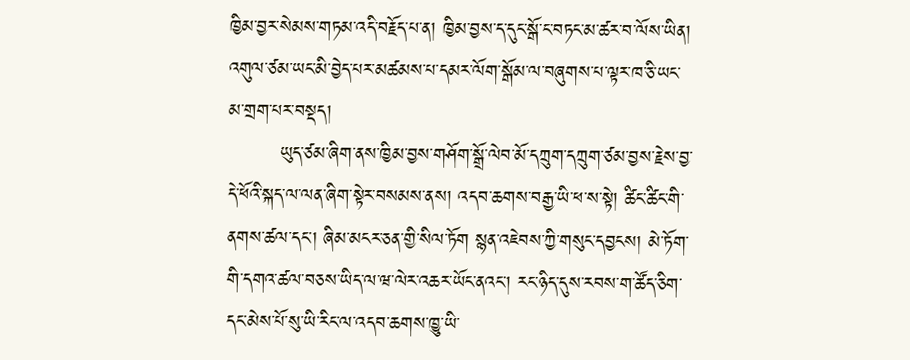ཁྱིམ་བྱར་སེམས་གཏམ་འདི་བརྗོད་པ་ན། ཁྱིམ་བྱས་ད་དུང་སྒོ་ང་བཏང་མ་ཚར་བ་ལོས་ཡིན། འགུལ་ཙམ་ཡང་མི་བྱེད་པར་མཚམས་པ་དམར་ལོག་སྒོམ་ལ་བཞུགས་པ་ལྟར་ཁ་ཅི་ཡང་མ་གྲག་པར་བསྡད།
        ཡུད་ཙམ་ཞིག་ནས་ཁྱིམ་བྱས་གཤོག་སྒྲོ་ལེབ་མོ་དཀྲུག་དཀྲུག་ཙམ་བྱས་རྗེས་བྱ་དེ་ཕོའི་སྐད་ལ་ལན་ཞིག་སྟེར་བསམས་ནས། འདབ་ཆགས་བརྒྱ་ཡི་ཕ་ས་སྟེ། ཚིང་ཚིང་གི་ནགས་ཚལ་དང་། ཞིམ་མངར་ཅན་གྱི་སིལ་ཏོག སྙན་འཇེབས་ཀྱི་གསུང་དབྱངས། མེ་ཏོག་གི་དགའ་ཚལ་བཅས་ཡིད་ལ་ཝ་ལེར་འཆར་ཡོང་ནའང་། རང་ཉིད་དུས་རབས་ག་ཚོད་ཅིག་དང་མེས་པོ་སུ་ཡི་རིང་ལ་འདབ་ཆགས་ཁྱུ་ཡི་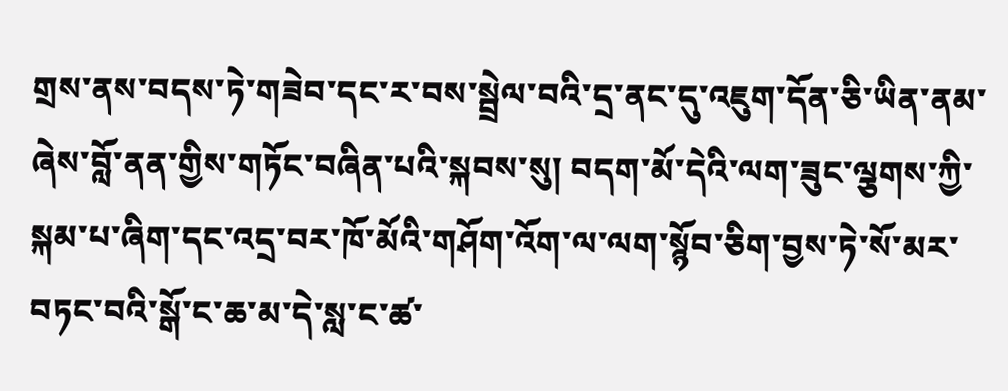གྲས་ནས་བདས་ཏེ་གཟེབ་དང་ར་བས་སྦྲེལ་བའི་དྲ་ནང་དུ་འཇུག་དོན་ཅི་ཡིན་ནམ་ཞེས་བློ་ནན་གྱིས་གཏོང་བཞིན་པའི་སྐབས་སུ། བདག་མོ་དེའི་ལག་ཟུང་ལྕགས་ཀྱི་སྐམ་པ་ཞིག་དང་འདྲ་བར་ཁོ་མོའི་གཤོག་འོག་ལ་ལག་སྙོབ་ཅིག་བྱས་ཏེ་སོ་མར་བཏང་བའི་སྒོ་ང་ཆ་མ་དེ་སླ་ང་ཚ་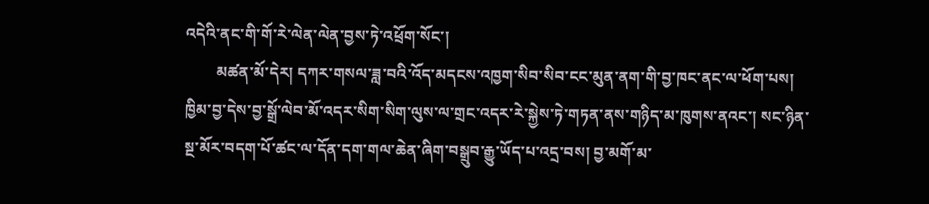འདེའི་ནང་གི་གོ་རེ་ལེན་ལེན་བྱས་ཏེ་འཕྲོག་སོང་།
        མཚན་མོ་དེར། དཀར་གསལ་ཟླ་བའི་འོད་མདངས་འཁྱག་སིབ་སིབ་ངང་མུན་ནག་གི་བྱ་ཁང་ནང་ལ་ཕོག་པས། ཁྱིམ་བྱ་དེས་བྱ་སྒྲོ་ལེབ་མོ་འདར་སིག་སིག་ལུས་ལ་གྲང་འདར་རེ་སྐྱེས་ཏེ་གཏན་ནས་གཉིད་མ་ཁུགས་ནའང་། སང་ཉིན་སྔ་མོར་བདག་པོ་ཚང་ལ་དོན་དག་གལ་ཆེན་ཞིག་བསྒྲུབ་རྒྱུ་ཡོད་པ་འདྲ་བས། བྱ་མགོ་མ་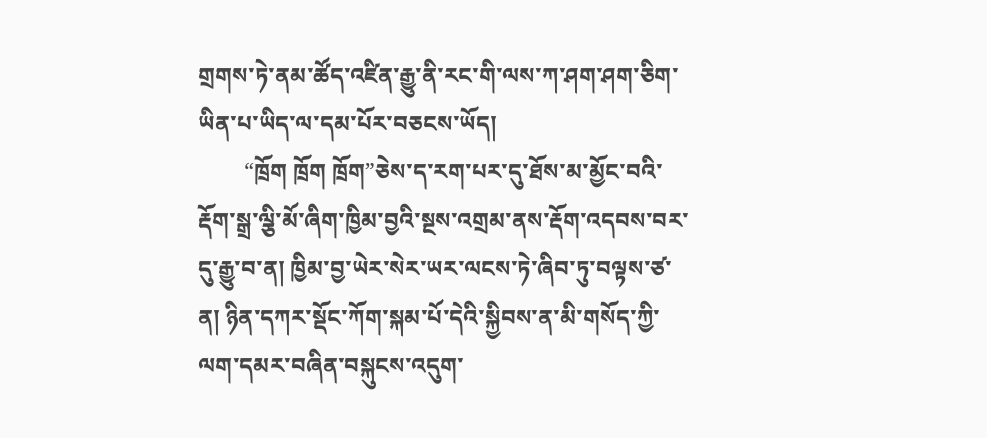གྲགས་ཏེ་ནམ་ཚོད་འཛིན་རྒྱུ་ནི་རང་གི་ལས་ཀ་ཤག་ཤག་ཅིག་ཡིན་པ་ཡིད་ལ་དམ་པོར་བཅངས་ཡོད།
        “ཁྲོག ཁྲོག ཁྲོག”ཅེས་ད་རག་པར་དུ་ཐོས་མ་མྱོང་བའི་རྡོག་སྒྲ་ལྕི་མོ་ཞིག་ཁྱིམ་བྱའི་སྔས་འགྲམ་ནས་རྡོག་འདབས་བར་དུ་རྒྱུ་བ་ན། ཁྱིམ་བྱ་ཡེར་སེར་ཡར་ལངས་ཏེ་ཞིབ་ཏུ་བལྟས་ཙ་ན། ཉིན་དཀར་སྡོང་ཀོག་སྐམ་པོ་དེའི་སྐྱིབས་ན་མི་གསོད་ཀྱི་ལག་དམར་བཞིན་བསྐུངས་འདུག་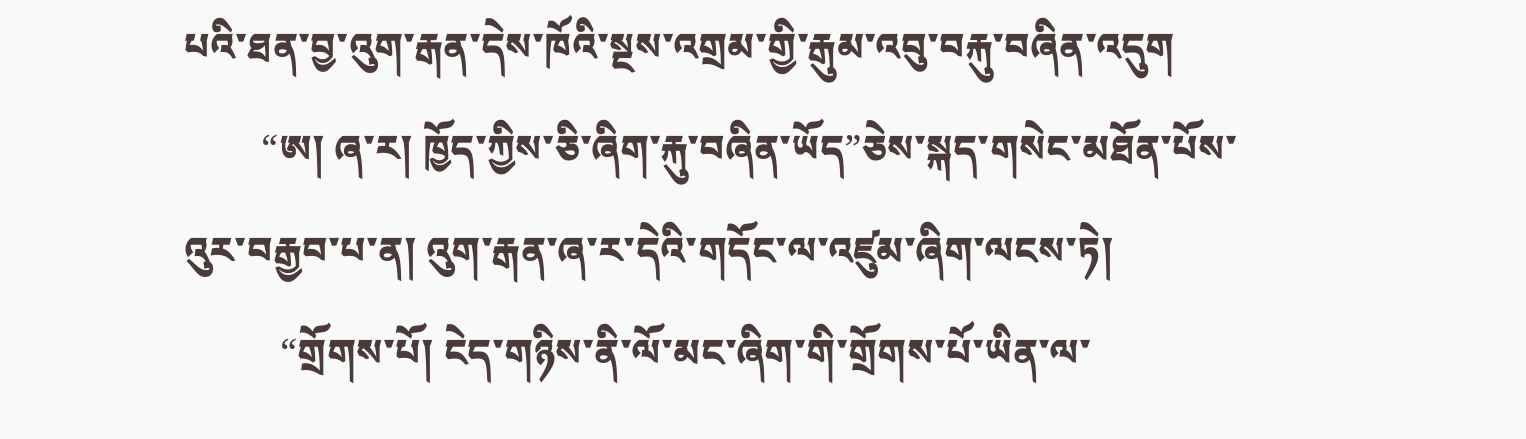པའི་ཐན་བྱ་འུག་རྒན་དེས་ཁོའི་སྔས་འགྲམ་གྱི་རྒུམ་འབུ་བརྐུ་བཞིན་འདུག
        “ཨ། ཞ་ར། ཁྱོད་ཀྱིས་ཅི་ཞིག་རྐུ་བཞིན་ཡོད”ཅེས་སྐད་གསེང་མཐོན་པོས་འུར་བརྒྱབ་པ་ན། འུག་རྒན་ཞ་ར་དེའི་གདོང་ལ་འཛུམ་ཞིག་ལངས་ཏེ།
          “གྲོགས་པོ། ངེད་གཉིས་ནི་ལོ་མང་ཞིག་གི་གྲོགས་པོ་ཡིན་ལ་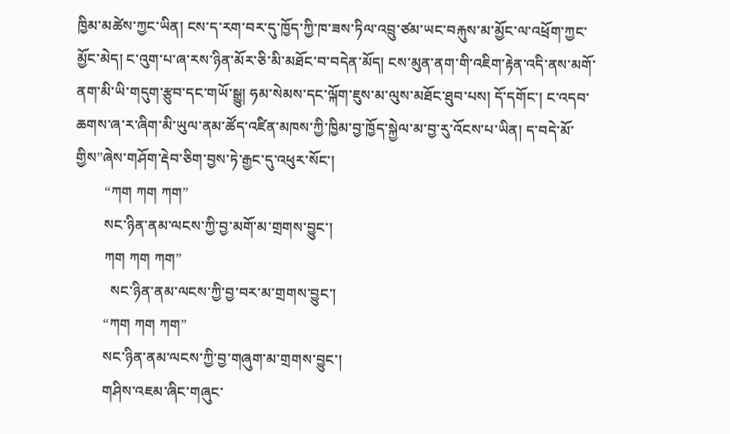ཁྱིམ་མཚེས་ཀྱང་ཡིན། ངས་ད་རག་བར་དུ་ཁྱོད་ཀྱི་ཁ་ཟས་ཏིལ་འབྲུ་ཙམ་ཡང་བརྐུས་མ་མྱོང་ལ་འཕྲོག་ཀྱང་མྱོང་མེད། ང་འུག་པ་ཞ་རས་ཉིན་མོར་ཅི་མི་མཐོང་བ་བདེན་མོད། ངས་མུན་ནག་གི་འཇིག་རྟེན་འདི་ནས་མགོ་ནག་མི་ཡི་གདུག་རྩུབ་དང་གཡོ་སྒྱུ། ཧམ་སེམས་དང་ལྐོག་ཇུས་མ་ལུས་མཐོང་ཐུབ་པས། དོ་དགོང་། ང་འདབ་ཆགས་ཞ་ར་ཞིག་མི་ཡུལ་ནམ་ཚོད་འཛིན་མཁས་ཀྱི་ཁྱིམ་བྱ་ཁྱོད་སྐྱེལ་མ་བྱ་རུ་འོངས་པ་ཡིན། ད་བདེ་མོ་གྱིས”ཞེས་གཤོག་རྡེབ་ཅིག་བྱས་ཏེ་རྒྱང་དུ་འཕུར་སོང་།
        “ཀག ཀག ཀག”
        སང་ཉིན་ནམ་ལངས་ཀྱི་བྱ་མགོ་མ་གྲགས་བྱུང་།
        ཀག ཀག ཀག”
          སང་ཉིན་ནམ་ལངས་ཀྱི་བྱ་བར་མ་གྲགས་བྱུང་།
        “ཀག ཀག ཀག”
        སང་ཉིན་ནམ་ལངས་ཀྱི་བྱ་གཞུག་མ་གྲགས་བྱུང་།
        གཤིས་འཇམ་ཞིང་གཞུང་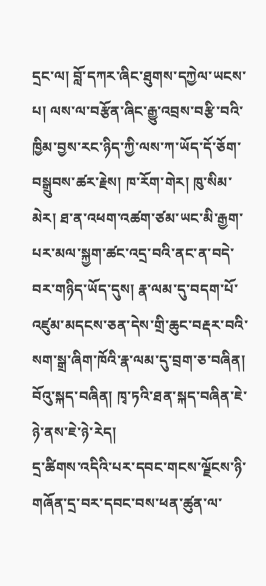དྲང་ལ། བློ་དཀར་ཞིང་ཐུགས་དཀྱེལ་ཡངས་པ། ལས་ལ་བརྩོན་ཞིང་རྒྱུ་འབྲས་བརྩི་བའི་ཁྱིམ་བྱས་རང་ཉིད་ཀྱི་ལས་ཀ་ཡོད་དོ་ཅོག་བསྒྲུབས་ཚར་རྗེས། ཁ་རོག་གེར། ཁུ་སིམ་མེར། ཐ་ན་འཕག་འཚག་ཙམ་ཡང་མི་རྒྱག་པར་མལ་སྐྱག་ཚང་འདྲ་བའི་ནང་ན་བདེ་བར་གཉིད་ཡོད་དུས། རྣ་ལམ་དུ་བདག་པོ་འཛུམ་མདངས་ཅན་དེས་གྲི་ཆུང་བརྡར་བའི་སག་སྒྲ་ཞིག་ཁོའི་རྣ་ལམ་དུ་བྲག་ཅ་བཞིན། བོའུ་སྐད་བཞིན། ཁྭ་ཏའི་ཐན་སྐད་བཞིན་ཇེ་ཉེ་ནས་ཇེ་ཉེ་རེད།
དྲ་ཚིགས་འདིའི་པར་དབང་གངས་ལྗོངས་ཉི་གཞོན་དྲ་བར་དབང་བས་ཕན་ཚུན་ལ་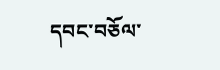དབང་བཅོལ་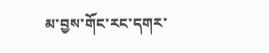མ་བྱས་གོང་རང་དགར་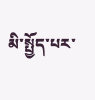མི་སྤྱོད་པར་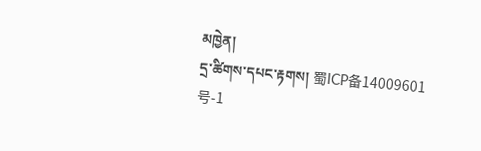མཁྱེན།
དྲ་ཚིགས་དཔང་རྟགས། 蜀ICP备14009601号-1